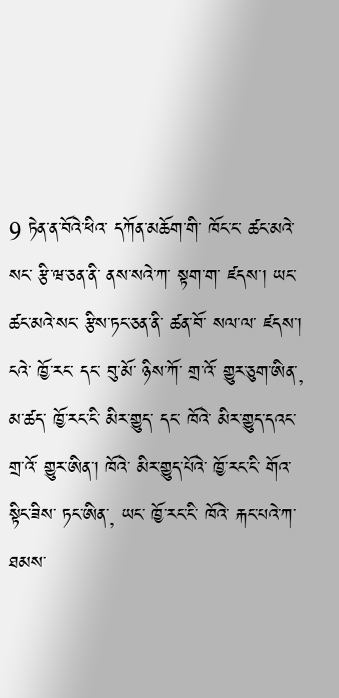9 ཏེན་ན་བོའེ་ཕིའ་ དཀོན་མཆོག་གི་ ཁོང་ང་ ཚང་མའེ་སང་ རྩི་ཝ་ཅན་ནི་ ནས་སའེ་ཀ་ སྟག་ག་ ཛདས་། ཡང་ ཚང་མའེ་སང་ རྩིས་ཏང་ཅན་ནི་ ཚན་བོ་ སལ་ལ་ ཛདས་།
ངའེ་ ཁྱོ་རང་ དང་ བུ་མོ་ ཉིས་ཀོ་ གྲ་འོ་ གྱུར་ཅུག་ཨིན་, མ་ཚད་ ཁྱོ་རང་ངི་ མིར་གྱུད་ དང་ ཁོའེ་ མིར་གྱུད་དའང་ གྲ་འོ་ གྱུར་ཨིན་། ཁོའེ་ མིར་གྱུད་པོའེ་ ཁྱོ་རང་ངི་ གོའ་ སྟིང་ཟིས་ ཏང་ཨིན་, ཡང་ ཁྱོ་རང་ངི་ ཁོའེ་ རྐང་པའེ་ཀ་ ཐམས་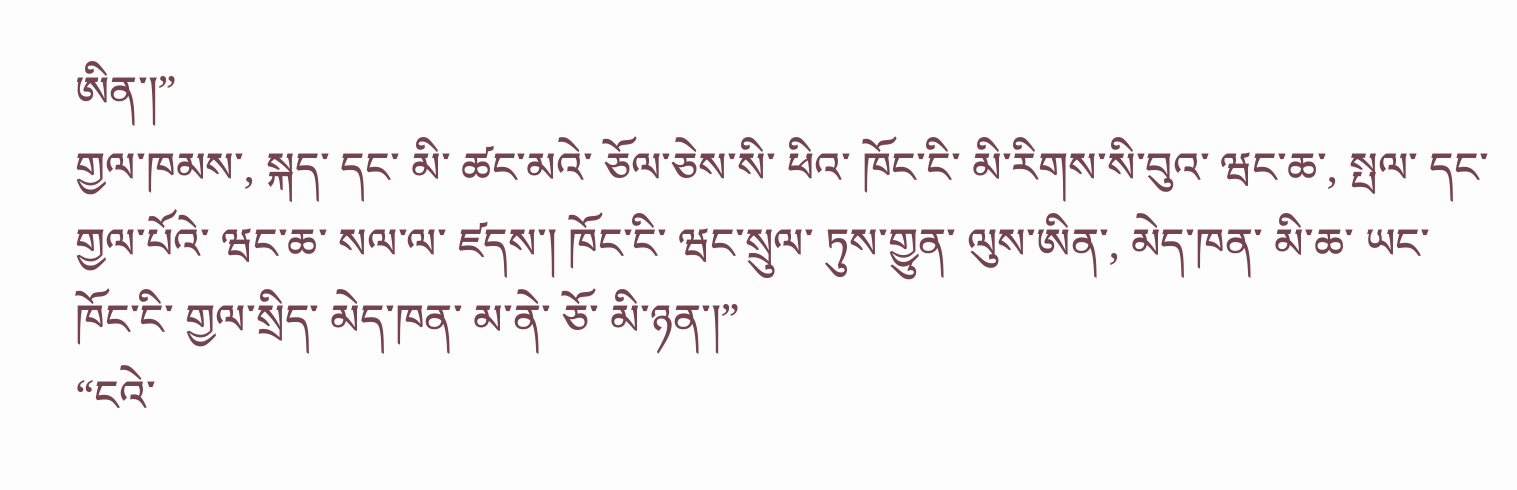ཨིན་།”
གྱལ་ཁམས་, སྐད་ དང་ མི་ ཚང་མའེ་ ཅོལ་ཅེས་སི་ ཕིའ་ ཁོང་ངི་ མི་རིགས་སི་བུའ་ ཝང་ཆ་, སྤལ་ དང་ གྱལ་པོའེ་ ཝང་ཆ་ སལ་ལ་ ཛདས་། ཁོང་ངི་ ཝང་སྲུལ་ ཏུས་གྱུན་ ལུས་ཨིན་, མེད་ཁན་ མི་ཆ་ ཡང་ ཁོང་ངི་ གྱལ་སྲིད་ མེད་ཁན་ མ་ནེ་ ཅོ་ མི་ཉན་།”
“ངའེ་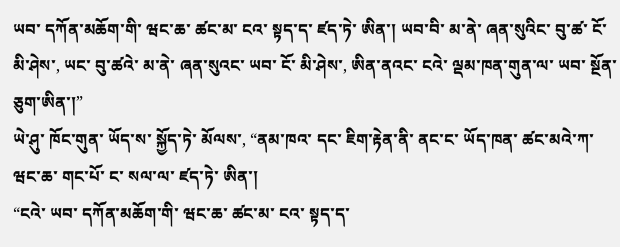ཡབ་ དཀོན་མཆོག་གི་ ཝང་ཆ་ ཚང་མ་ ངའ་ སྟད་ད་ ཛད་ཏེ་ ཨིན་། ཡབ་བི་ མ་ནེ་ ཞན་སུའིང་ བུ་ཚ་ ངོ་ མི་ཤེས་, ཡང་ བུ་ཚའེ་ མ་ནེ་ ཞན་སུའང་ ཡབ་ ངོ་ མི་ཤེས་, ཨིན་ནའང་ ངའེ་ ལྡམ་ཁན་གུན་ལ་ ཡབ་ སྔོན་ཅུག་ཨིན་།”
ཡེ་ཤུ་ ཁོང་གུན་ ཡོད་ས་ སྐྱོད་ཏེ་ མོལས་, “ནམ་ཁའ་ དང་ ཇིག་རྟེན་ནི་ ནང་ང་ ཡོད་ཁན་ ཚང་མའེ་ཀ་ ཝང་ཆ་ གང་པོ་ ང་ སལ་ལ་ ཛད་ཏེ་ ཨིན་།
“ངའེ་ ཡབ་ དཀོན་མཆོག་གི་ ཝང་ཆ་ ཚང་མ་ ངའ་ སྟད་ད་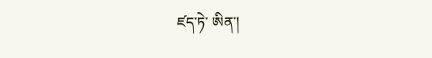ཛད་ཏེ་ ཨིན་།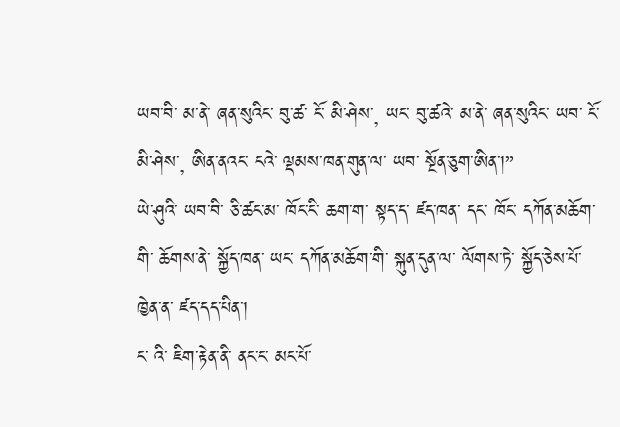ཡབ་བི་ མ་ནེ་ ཞན་སུའིང་ བུ་ཚ་ ངོ་ མི་ཤེས་, ཡང་ བུ་ཚའེ་ མ་ནེ་ ཞན་སུའིང་ ཡབ་ ངོ་ མི་ཤེས་, ཨིན་ནའང་ ངའེ་ ལྡམས་ཁན་གུན་ལ་ ཡབ་ སྔོན་ཅུག་ཨིན་།”
ཡེ་ཤུའི་ ཡབ་བི་ ཅི་ཚང་མ་ ཁོང་ངི་ ཆག་ག་ སྟད་ད་ ཛད་ཁན་ དང་ ཁོང་ དཀོན་མཆོག་གི་ ཆོགས་ནེ་ སྐྱོད་ཁན་ ཡང་ དཀོན་མཆོག་གི་ སྐུན་དུན་ལ་ ལོགས་ཏེ་ སྐྱོད་ཅེས་པོ་ ཁྱེན་ན་ ཛད་དད་པིན་།
ང་ འི་ ཇིག་རྟེན་ནི་ ནང་ང་ མང་པོ་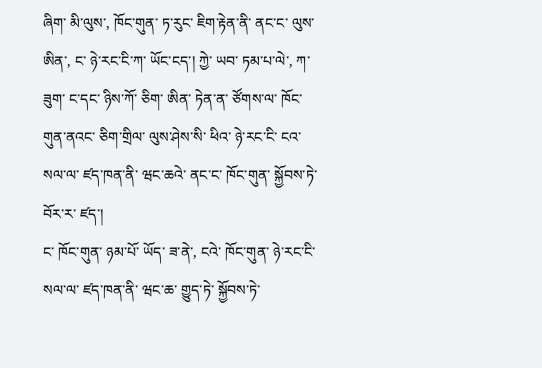ཞིག་ མི་ལུས་, ཁོང་གུན་ ཏ་རུང་ ཇིག་རྟེན་ནི་ ནང་ང་ ལུས་ཨིན་, ང་ ཉེ་རང་ངི་ཀ་ ཡོང་ངད་། ཀྱེ་ ཡབ་ ཏམ་པ་ལེ་, ཀ་ཟུག་ ང་དང་ ཉིས་ཀོ་ ཅིག་ ཨིན་ ཏེན་ན་ ཙོགས་ལ་ ཁོང་གུན་ནའང་ ཅིག་གྲིལ་ ལུས་ཤེས་སི་ ཕིའ་ ཉེ་རང་ངི་ ངའ་ སལ་ལ་ ཛད་ཁན་ནི་ ཝང་ཆའེ་ ནང་ང་ ཁོང་གུན་ སྐྱོབས་ཏེ་ བོར་ར་ ཛད་།
ང་ ཁོང་གུན་ ཉམ་པོ་ ཡོད་ ཟ་ནེ་, ངའེ་ ཁོང་གུན་ ཉེ་རང་ངི་ སལ་ལ་ ཛད་ཁན་ནི་ ཝང་ཆ་ གྱུད་ཏེ་ སྐྱོབས་ཏེ་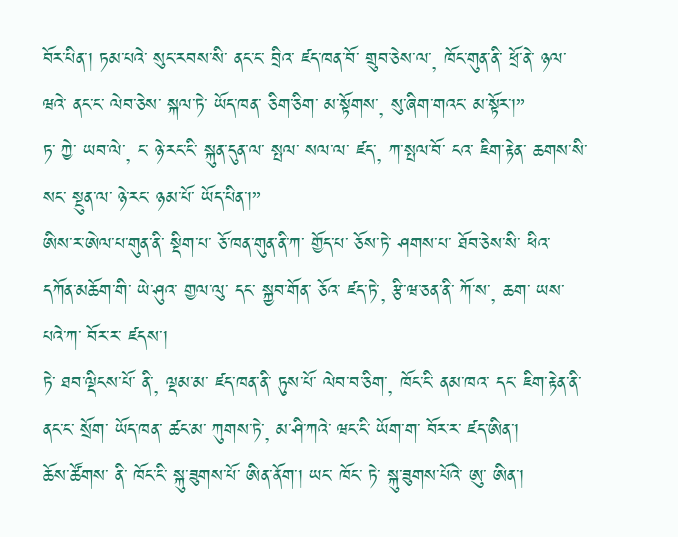བོར་པིན་། ཏམ་པའེ་ སུང་རབས་སི་ ནང་ང་ བྲིའ་ ཛད་ཁན་བོ་ གྲུབ་ཅེས་ལ་, ཁོང་གུན་ནི་ ཕྲོ་ནེ་ ཉལ་ཝའེ་ ནང་ང་ ལེབ་ཅེས་ སྐལ་ཏེ་ ཡོད་ཁན་ ཅིག་ཅིག་ མ་སྟོགས་, སུ་ཞིག་གའང་ མ་སྟོར་།”
ཏ་ ཀྱེ་ ཡབ་ལེ་, ང་ ཉེ་རང་ངི་ སྐུན་དུན་ལ་ སྤལ་ སལ་ལ་ ཛད་, ཀ་སྤལ་བོ་ ངའ་ ཇིག་རྟེན་ ཆགས་སི་ སང་ སྔུན་ལ་ ཉེ་རང་ ཉམ་པོ་ ཡོད་པིན་།”
ཨིས་ར་ཨེལ་པ་གུན་ནི་ སྡིག་པ་ ཅོ་ཁན་གུན་ནི་ཀ་ གྱོད་པ་ ཅོས་ཏེ་ ཤགས་པ་ ཐོབ་ཅེས་སི་ ཕིའ་ དཀོན་མཆོག་གི་ ཡེ་ཤུའ་ གྱལ་ལུ་ དང་ སྐྱབ་གོན་ ཅོའ་ ཛད་ཏེ་, རྩི་ཝ་ཅན་ནི་ ཀོ་ས་, ཆག་ ཡས་པའེ་ཀ་ བོར་ར་ ཛདས་།
ཏེ་ ཐབ་ལྡིངས་པོ་ ནི་, ལྡམ་མ་ ཛད་ཁན་ནི་ ཏུས་པོ་ ལེབ་བ་ཅིག་, ཁོང་ངི་ ནམ་ཁའ་ དང་ ཇིག་རྟེན་ནི་ ནང་ང་ སྲོག་ ཡོད་ཁན་ ཚང་མ་ ཀུགས་ཏེ་, མ་ཤི་ཀའེ་ ཝང་ངི་ ཡོག་ག་ བོར་ར་ ཛད་ཨིན་།
ཆོས་ཚོགས་ ནི་ ཁོང་ངི་ སྐུ་ཟུགས་པོ་ ཨིན་ནོག་། ཡང་ ཁོང་ ཏེ་ སྐུ་ཟུགས་པོའེ་ ཨུ་ ཨིན་།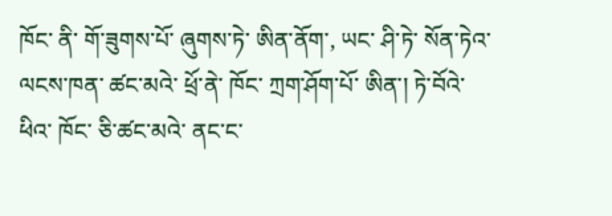ཁོང་ ནི་ གོ་ཟུགས་པོ་ ཞུགས་ཏེ་ ཨིན་ནོག་, ཡང་ ཤི་ཏེ་ སོན་ཏེའ་ ལངས་ཁན་ ཚང་མའེ་ ཕྲོ་ནེ་ ཁོང་ ཀྲག་ཤོག་པོ་ ཨིན་། ཏེ་བོའེ་ཕིའ་ ཁོང་ ཅི་ཚང་མའེ་ ནང་ང་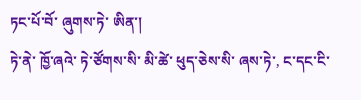ཏང་པོ་བོ་ ཞུགས་ཏེ་ ཨིན་།
ཏེ་ནེ་ ཁྱོ་ཞའེ་ ཏེ་ཙོགས་སི་ མི་ཚེ་ ཕུད་ཅེས་སི་ ཞས་ཏེ་, ང་དང་ངི་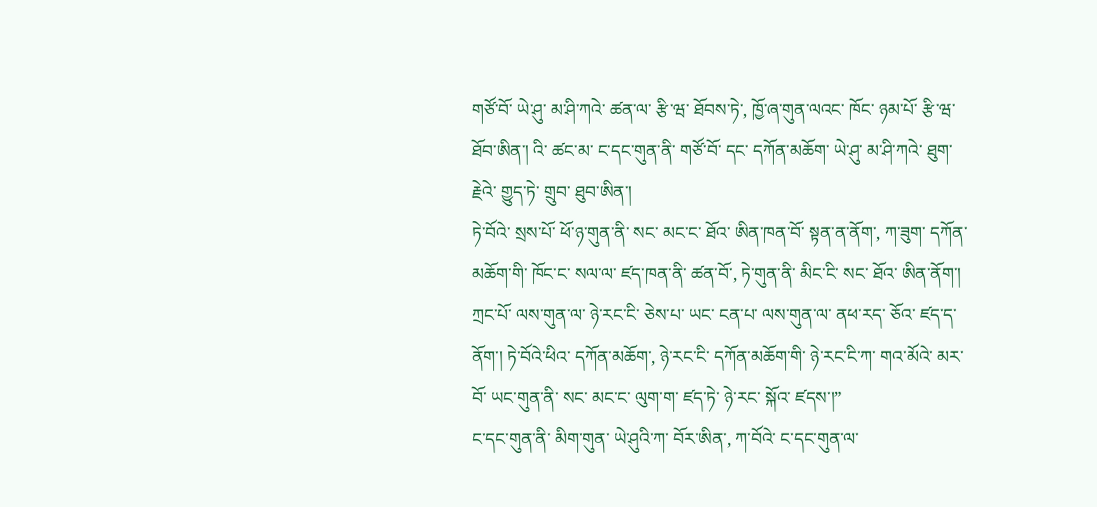གཙོ་བོ་ ཡེ་ཤུ་ མ་ཤི་ཀའེ་ ཚན་ལ་ རྩི་ཝ་ ཐོབས་ཏེ་, ཁྱོ་ཞ་གུན་ལའང་ ཁོང་ ཉམ་པོ་ རྩི་ཝ་ ཐོབ་ཨིན་། འི་ ཚང་མ་ ང་དང་གུན་ནི་ གཙོ་བོ་ དང་ དཀོན་མཆོག་ ཡེ་ཤུ་ མ་ཤི་ཀའེ་ ཐུག་རྗེའེ་ གྱུད་ཏེ་ གྲུབ་ ཐུབ་ཨིན་།
ཏེ་བོའེ་ སྲས་པོ་ ཕོ་ཉ་གུན་ནི་ སང་ མང་ང་ ཐོའ་ ཨིན་ཁན་བོ་ སྟན་ན་ནོག་, ཀ་ཟུག་ དཀོན་མཆོག་གི་ ཁོང་ང་ སལ་ལ་ ཛད་ཁན་ནི་ ཚན་བོ་, ཏེ་གུན་ནི་ མིང་ངི་ སང་ ཐོའ་ ཨིན་ནོག་།
ཀྲང་པོ་ ལས་གུན་ལ་ ཉེ་རང་ངི་ ཅེས་པ་ ཡང་ ངན་པ་ ལས་གུན་ལ་ ནཕ་རད་ ཅོའ་ ཛད་ད་ནོག་། ཏེ་བོའེ་ཕིའ་ དཀོན་མཆོག་, ཉེ་རང་ངི་ དཀོན་མཆོག་གི་ ཉེ་རང་ངི་ཀ་ གའ་མོའེ་ མར་བོ་ ཡང་གུན་ནི་ སང་ མང་ང་ ལུག་ག་ ཛད་ཏེ་ ཉེ་རང་ སྐོའ་ ཛདས་།”
ང་དང་གུན་ནི་ མིག་གུན་ ཡེ་ཤུའི་ཀ་ བོར་ཨིན་, ཀ་བོའེ་ ང་དང་གུན་ལ་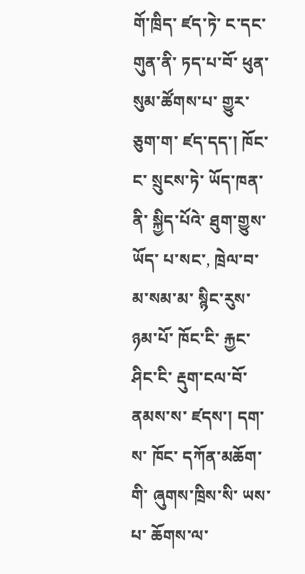གོ་ཁྲིད་ ཛད་ཏེ་ ང་དང་གུན་ནི་ ཏད་པ་བོ་ ཕུན་སུམ་ཚོགས་པ་ གྱུར་ཅུག་ག་ ཛད་དད་། ཁོང་ང་ སྲུངས་ཏེ་ ཡོད་ཁན་ནི་ སྐྱིད་པོའེ་ ཐུག་གྱུས་ ཡོད་ པ་སང་, ཁྲེལ་བ་ མ་སམ་མ་ སྙིང་རུས་ ཉམ་པོ་ ཁོང་ངི་ རྐྱང་ཤིང་ངི་ རྡུག་ངལ་བོ་ ནམས་ས་ ཛདས་། དག་ས་ ཁོང་ དཀོན་མཆོག་གི་ ཞུགས་ཁྲིས་སི་ ཡས་པ་ ཆོགས་ལ་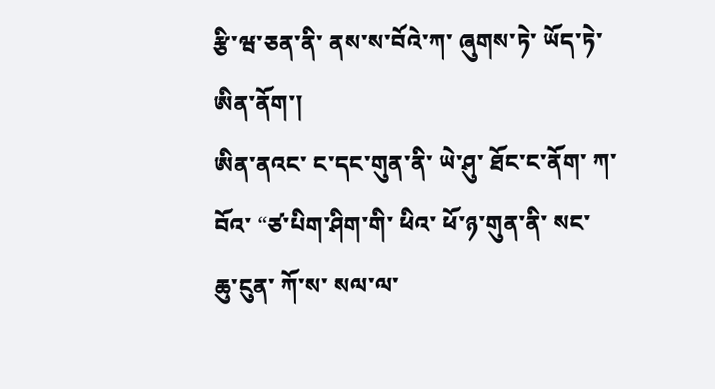རྩི་ཝ་ཅན་ནི་ ནས་ས་བོའེ་ཀ་ ཞུགས་ཏེ་ ཡོད་ཏེ་ ཨིན་ནོག་།
ཨིན་ནའང་ ང་དང་གུན་ནི་ ཡེ་ཤུ་ ཐོང་ང་ནོག་ ཀ་བོའ་ “ཙ་པིག་ཤིག་གི་ ཕིའ་ ཕོ་ཉ་གུན་ནི་ སང་ ཆུ་ངུན་ ཀོ་ས་ སལ་ལ་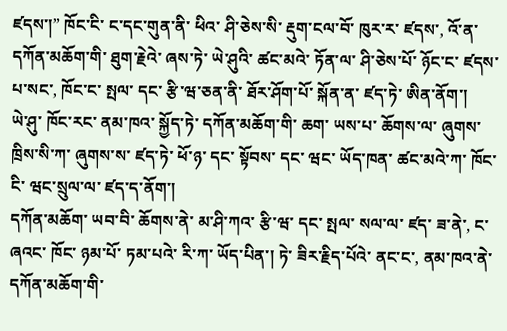ཛདས་།” ཁོང་ངི་ ང་དང་གུན་ནི་ ཕིའ་ ཤི་ཅེས་སི་ རྡུག་ངལ་བོ་ ཁུར་ར་ ཛདས་, འོ་ན་ དཀོན་མཆོག་གི་ ཐུག་རྗེའེ་ ཞས་ཏེ་ ཡེ་ཤུའི་ ཚང་མའེ་ ཏོན་ལ་ ཤི་ཅེས་པོ་ ཉོང་ང་ ཛདས་ པ་སང་, ཁོང་ང་ སྤལ་ དང་ རྩི་ཝ་ཅན་ནི་ ཐོར་ཤོག་པོ་ སྐོན་ན་ ཛད་ཏེ་ ཨིན་ནོག་།
ཡེ་ཤུ་ ཁོང་རང་ ནམ་ཁའ་ སྐྱོད་ཏེ་ དཀོན་མཆོག་གི་ ཆག་ ཡས་པ་ ཆོགས་ལ་ ཞུགས་ཁྲིས་སི་ཀ་ ཞུགས་ས་ ཛད་ཏེ་ ཕོ་ཉ་ དང་ སྟོབས་ དང་ ཝང་ ཡོད་ཁན་ ཚང་མའེ་ཀ་ ཁོང་ངི་ ཝང་སྲུལ་ལ་ ཛད་ད་ནོག་།
དཀོན་མཆོག་ ཡབ་བི་ ཆོགས་ནེ་ མ་ཤི་ཀའ་ རྩི་ཝ་ དང་ སྤལ་ སལ་ལ་ ཛད་ ཟ་ནེ་, ང་ཞའང་ ཁོང་ ཉམ་པོ་ ཏམ་པའེ་ རི་ཀ་ ཡོད་པིན་། ཏེ་ ཟིར་རྗིད་པོའེ་ ནང་ང་, ནམ་ཁའ་ནེ་ དཀོན་མཆོག་གི་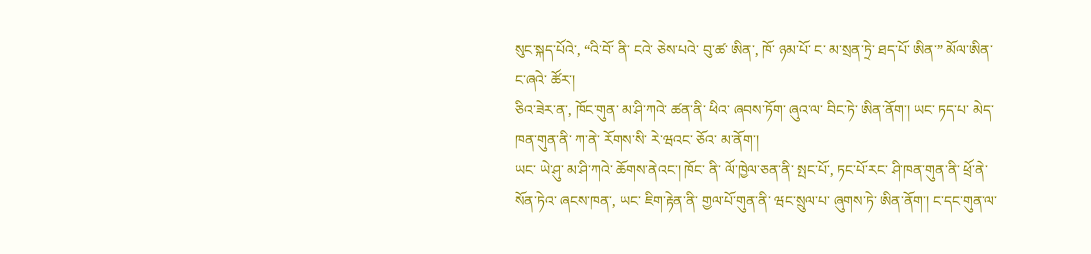སུང་སྐད་པོའེ་, “འི་བོ་ ནི་ ངའེ་ ཅེས་པའེ་ བུ་ཚ་ ཨིན་, ཁོ་ ཉམ་པོ་ ང་ མ་སྲན་ཏྲེ་ ཐད་པོ་ ཨིན་” མོལ་ཨིན་ ང་ཞའེ་ ཚོར་།
ཅིའ་ཟེར་ན་, ཁོང་གུན་ མ་ཤི་ཀའེ་ ཚན་ནི་ ཕིའ་ ཞབས་ཏོག་ ཞུའ་ལ་ བིང་ཏེ་ ཨིན་ནོག་། ཡང་ ཏད་པ་ མེད་ཁན་གུན་ནི་ ཀ་ནེ་ རོགས་སི་ རེ་ཝའང་ ཅོའ་ མ་ནོག་།
ཡང་ ཡེ་ཤུ་ མ་ཤི་ཀའེ་ ཆོགས་ནེའང་། ཁོང་ ནི་ ལོ་ཁྱེལ་ཅན་ནི་ སྤང་པོ་, ཏང་པོ་རང་ ཤི་ཁན་གུན་ནི་ ཕྲོ་ནེ་ སོན་ཏེའ་ ཞངས་ཁན་, ཡང་ ཇིག་རྟེན་ནི་ གྱལ་པོ་གུན་ནི་ ཝང་སྲུལ་པ་ ཞུགས་ཏེ་ ཨིན་ནོག་། ང་དང་གུན་ལ་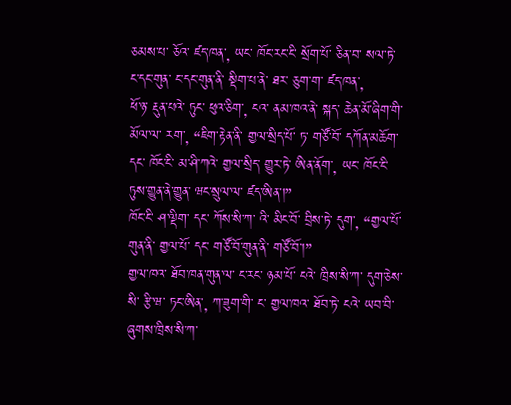ཅམས་པ་ ཅོའ་ ཛད་ཁན་, ཡང་ ཁོང་རང་ངི་ སྲོག་པོ་ ཅིན་བ་ སལ་ཏེ་ ང་དང་གུན་ ང་དང་གུན་ནི་ སྡིག་པ་ནེ་ ཐར་ ཅུག་ག་ ཛད་ཁན་,
ཕོ་ཉ་ རྡུན་པའེ་ ཏུང་ ཕུའ་ཅིག་, ངའ་ ནམ་ཁའ་ནེ་ སྐད་ ཆེན་མོ་ཞིག་གི་ མོལ་ལ་ རག་, “ཇིག་རྟེན་ནི་ གྱལ་སྲིད་པོ་ ཏ་ གཙོ་བོ་ དཀོན་མཆོག་ དང་ ཁོང་ངི་ མ་ཤི་ཀའེ་ གྱལ་སྲིད་ གྱུར་ཏེ་ ཨིན་ནོག་, ཡང་ ཁོང་ངི་ ཏུས་གྱུན་ནེ་གྱུན་ ཝང་སྲུལ་ལ་ ཛད་ཨིན་།”
ཁོང་ངི་ ཤ་ལྡིག་ དང་ ཀོས་སི་ཀ་ འི་ མིང་བོ་ བྲིས་ཏེ་ དུག་, “གྱལ་པོ་གུན་ནི་ གྱལ་པོ་ དང་ གཙོ་བོ་གུན་ནི་ གཙོ་བོ་།”
གྱལ་ཁའ་ ཐོབ་ཁན་གུན་ལ་ ང་རང་ ཉམ་པོ་ ངའེ་ ཁྲིས་སི་ཀ་ དུག་ཅེས་སི་ རྩི་ཝ་ ཏང་ཨིན་, ཀ་ཟུག་གི་ ང་ གྱལ་ཁའ་ ཐོབ་ཏེ་ ངའེ་ ཡབ་བི་ ཞུགས་ཁྲིས་སི་ཀ་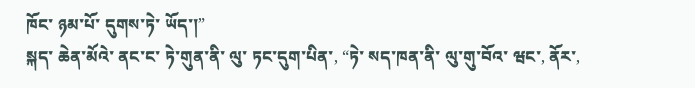ཁོང་ ཉམ་པོ་ དུགས་ཏེ་ ཡོད་།”
སྐད་ ཆེན་མོའེ་ ནང་ང་ ཏེ་གུན་ནི་ ལུ་ ཏང་དུག་པིན་, “ཏེ་ སད་ཁན་ནི་ ལུ་གུ་བོའ་ ཝང་, ནོར་,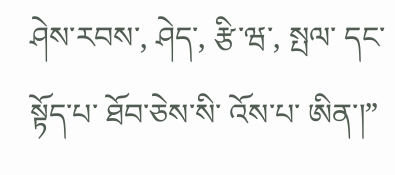ཤེས་རབས་, ཤེད་, རྩི་ཝ་, སྤལ་ དང་ སྟོད་པ་ ཐོབ་ཅེས་སི་ འོས་པ་ ཨིན་།”